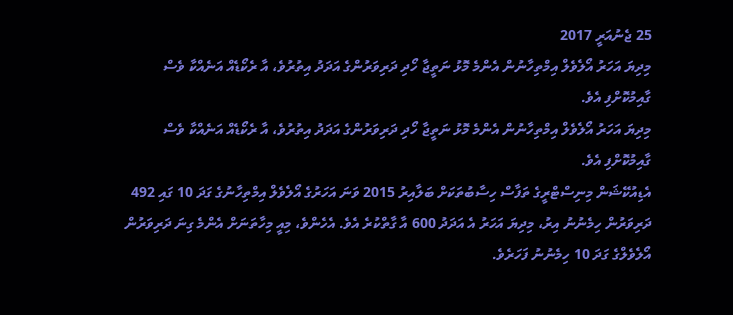25 ޖެނުއަރީ 2017
މިދިޔަ އަހަރު އޯލެވެލް އިމްތިހާނުން އެންމެ މޮޅު ނަތީޖާ ހޯދި ދަރިވަރުންގެ އަދަދު އިތުރުވެ، އާ ރެކޯޑެއް އަނެއްކާ ވެސް ގާއިމުކޮށްފި އެވެ.
މިދިޔަ އަހަރު އޯލެވެލް އިމްތިހާނުން އެންމެ މޮޅު ނަތީޖާ ހޯދި ދަރިވަރުންގެ އަދަދު އިތުރުވެ، އާ ރެކޯޑެއް އަނެއްކާ ވެސް ގާއިމުކޮށްފި އެވެ.
އެޑިއުކޭޝަން މިނިސްޓްރީގެ ތަފާސް ހިސާބުތަކަށް ބަލާއިރު 2015 ވަނަ އަހަރުގެ އޯލެވެލް އިމްތިހާނުގެ ގަދަ 10 ގައި 492 ދަރިވަރުން ހިމެނުނު އިރު، މިދިޔަ އަހަރު އެ އަދަދު 600 އާ ގާތްކުރެ އެވެ. އެހެންވެ، މިއީ މިހާތަނަށް އެންމެ ގިނަ ދަރިވަރުން އޯލެވެލްގެ ގަދަ 10 ހިމެނުނު ފަހަރެވެ.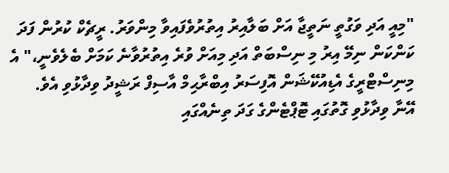"މިއީ އަދި ވަގުތީ ނަތީޖާ އަށް ބަލާއިރު އިތުރުވެފައިވާ މިންވަރު. ރީޗެކް ކުރުން ފަދަ ކަންކަން ނިމޭ އިރު މި ނިސްބަތް އަދި މިއަށް ވުރެ އިތުރުވާނެ ކަމަށް ބެލެވެނީ،" އެ މިނިސްޓްރީގެ އެޑިއުކޭޝަން އޮފިސަރު އިބްރާޙިމް އާސިފް ރަޝީދު ވިދާޅުވި އެވެ.
އޭނާ ވިދާޅުވި ގޮތުގައި ޓޮޕްޓެންގެ ގަދަ ތިނެއްގައި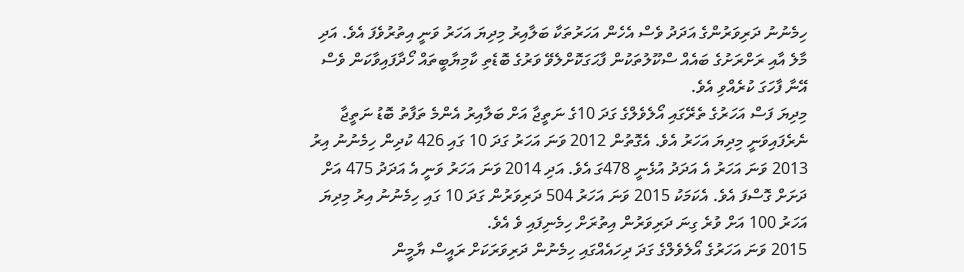ހިމެނުނު ދަރިވަރުންގެ އަދަދު ވެސް އެހެން އަހަރުތަކާ ބަލާއިރު މިދިޔަ އަހަރު ވަނީ އިތުރުވެފަ އެވެ. އަދި މާލެ އާއި ރަށްރަށުގެ ބައެއް ސްކޫލުތަކުން ފާޙަގަކޮށްލެވޭ ވަރުގެ ބޮޑެތި ކާމިޔާބީތައް ހޯދާފައިވާކަން ވެސް އޭނާ ފާހަގަ ކުރެއްވި އެވެ.
މިދިޔަ ފަސް އަހަރުގެ ތެރޭގައި އޯލެވެލްގެ ގަދަ 10ގެ ނަތީޖާ އަށް ބަލާއިރު އެންމެ ތަފާތު ބޮޑު ނަތީޖާ ނެރެފައިވަނީ މިދިޔަ އަހަރު އެވެ. އެގޮތުން 2012 ވަނަ އަހަރު ގަދަ 10 ގައި 426 ކުދިން ހިމެނުނު އިރު 2013 ވަނަ އަހަރު އެ އަދަދު އުޅެނީ 478ގަ އެވެ. އަދި 2014 ވަނަ އަހަރު ވަނީ އެ އަދަދު 475 އަށް ދަށަށް ގޮސްފަ އެވެ. އެކަމަކު 2015 ވަނަ އަހަރު 504 ދަރިވަރުން ގަދަ 10 ގައި ހިމެނުނު އިރު މިދިޔަ އަހަރު 100 އަށް ވުރެ ގިނަ ދަރިވަރުން އިތުރަށް ހިމެނިފައި ވެ އެވެ.
2015 ވަނަ އަހަރުގެ އޯލެވެލްގެ ގަދަ ދިހައެއްގައި ހިމެނުން ދަރިވަރަކަށް ރައީސް ޔާމީން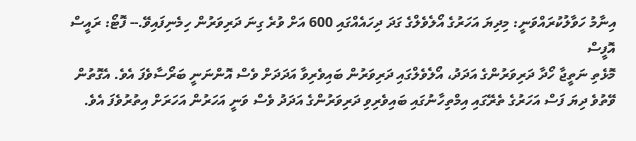އިނާމު ހަވާލުކުރައްވަނީ: މިދިޔަ އަހަރުގެ އޯލެވެލްގެ ގަދަ ދިހައެއްގައި 600 އަށް ވުރެ ގިނަ ދަރިވަރުން ހިމެނިފައިވޭ.-- ފޮޓޯ: ރައީސް އޮފީސް
މޮޅެތި ނަތީޖާ ހޯދާ ދަރިވަރުންގެ އަދަދު، އޯލެވެލްގައި ދަރިވަރުން ބައިވެރިވާ އަދަދަށް ވެސް އޮންނަނީ ބަރޯސާވެފަ އެވެ. އެގޮތުން ވޭތުވެ ދިޔަ ފަސް އަހަރުގެ ތެރޭގައި އިމްތިހާނުގައި ބައިވެރިވި ދަރިވަރުންގެ އަދަދު ވެސް ވަނީ އަހަރުން އަހަރަށް އިތުރުވެފަ އެވެ.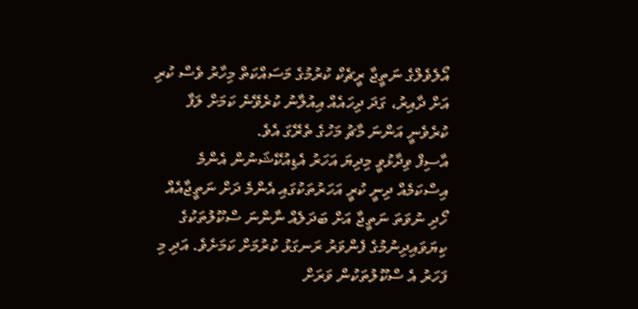އޯލެވެލްގެ ނަތީޖާ ރީޗެކް ކުރުމުގެ މަސައްކަތް މިހާރު ވެސް ކުރި އަށް ދާއިރު، ގަދަ ދިހައެއް އިއުލާނު ކުރެވޭނެ ކަމަށް ލަފާ ކުރެވެނީ އަންނަ މާޗު މަހުގެ ތެރޭގަ އެވެ.
އާސިފް ވިދާޅުވީ މިދިޔަ އަހަރު އެޑިއުކޭޝަނުން އެންމެ އިސްކަމެއް ދިނީ ކުރީ އަހަރުތަކުގައި އެންމެ ދަށް ނަތީޖާއެއް ހޯދި ނުވަތަ ނަތީޖާ އަށް ބަދަލެއް ނާންނަ ސްކޫލުތަކުގެ ކިޔަވައިދިނުމުގެ ފެންވަރު ރަނގަޅު ކުރުމަށް ކަމަށެވެ. އަދި މި ފަހަރު އެ ސްކޫލުތަކުން ވަރަށް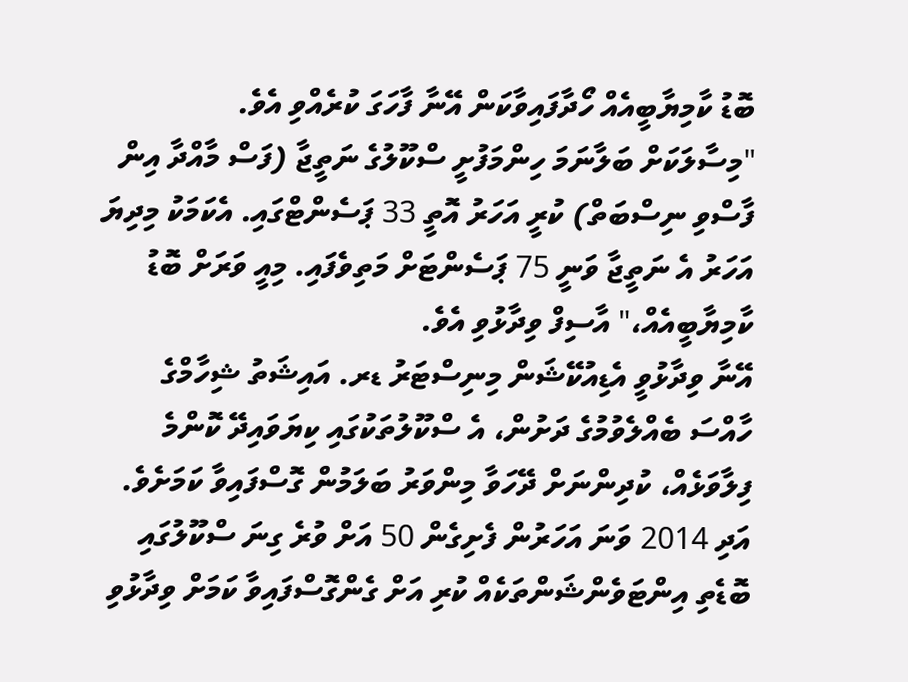ބޮޑު ކާމިޔާބީއެއް ހޯދާފައިވާކަން އޭނާ ފާހަގަ ކުރެއްވި އެވެ.
"މިސާލަކަށް ބަލާނަމަ ހިންމަފުށީ ސްކޫލުގެ ނަތީޖާ (ފަސް މާއްދާ އިން ފާސްވި ނިސްބަތް) ކުރީ އަހަރު އޮތީ 33 ޕަސެންޓްގައި. އެކަމަކު މިދިޔަ އަހަރު އެ ނަތީޖާ ވަނީ 75 ޕަސެންޓަށް މަތިވެފައި. މިއީ ވަރަށް ބޮޑު ކާމިޔާބީއެއް،" އާސިފް ވިދާޅުވި އެވެ.
އޭނާ ވިދާޅުވީ އެޑިއުކޭޝަން މިނިސްޓަރު ޑރ. އައިޝަތު ޝިހާމްގެ ހާއްސަ ބެއްލެވުމުގެ ދަށުން، އެ ސްކޫލުތަކުގައި ކިޔަވައިދޭ ކޮންމެ ފިލާވަޅެއް، ކުދިންނަށް ދޭހަވާ މިންވަރު ބަލަމުން ގޮސްފައިވާ ކަމަށެވެ. އަދި 2014 ވަނަ އަހަރުން ފެށިގެން 50 އަށް ވުރެ ގިނަ ސްކޫލުގައި ބޮޑެތި އިންޓަވެންޝަންތަކެއް ކުރި އަށް ގެންގޮސްފައިވާ ކަމަށް ވިދާޅުވި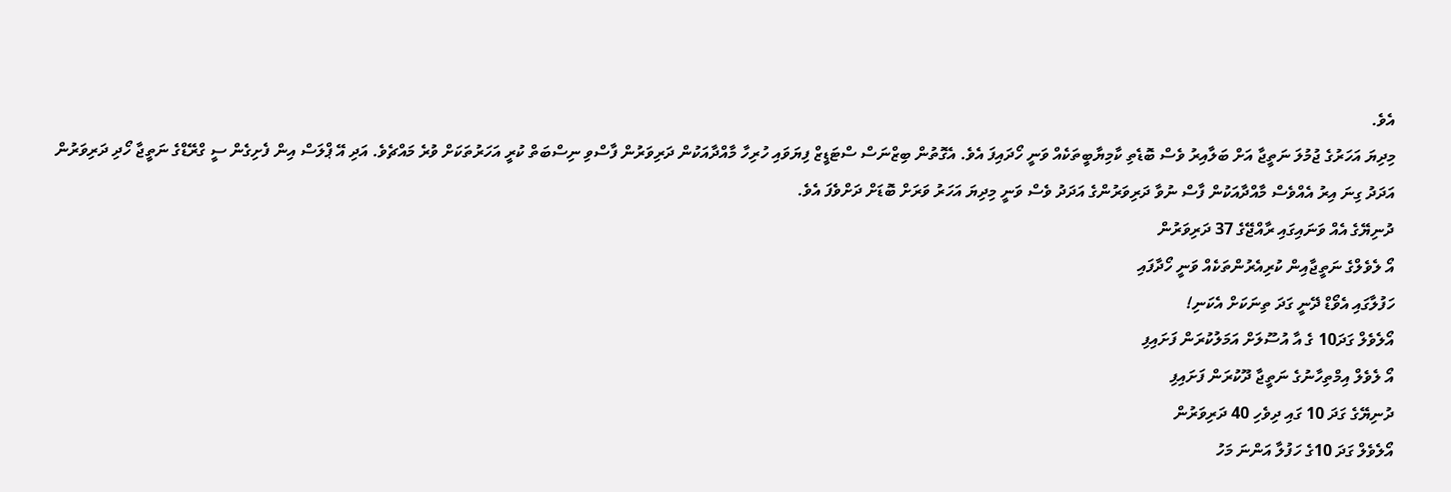އެވެ.
މިދިޔަ އަހަރުގެ ޖުމުލަ ނަތީޖާ އަށް ބަލާއިރު ވެސް ބޮޑެތި ކާމިޔާބީތަކެއް ވަނީ ހޯދައިފަ އެވެ. އެގޮތުން ބިޒްނަސް ސްޓަޑީޒް ފިޔަވައި ހުރިހާ މާއްދާއަކުން ދަރިވަރުން ފާސްވި ނިސްބަތް ކުރީ އަހަރުތަކަށް ވުރެ މައްޗެވެ. އަދި އޭ ޕްލަސް އިން ފެށިގެން ސީ ގްރޭޑްގެ ނަތީޖާ ހޯދި ދަރިވަރުން އަދަދު ގިނަ އިރު އެއްވެސް މާއްދާއަކުން ފާސް ނުވާ ދަރިވަރުންގެ އަދަދު ވެސް ވަނީ މިދިޔަ އަހަރު ވަރަށް ބޮޑަށް ދަށްވެފަ އެވެ.
ދުނިޔޭގެ އެއް ވަނައިގައި ރާއްޖޭގެ 37 ދަރިވަރުން
އޯ ލެވެލްގެ ނަތީޖާއިން ކުރިއެރުންތަކެއް ވަނީ ހޯދާފައި
ހަފުލާގައި އެވޯޑް ދޭނީ ގަދަ ތިނަކަށް އެކަނި!
އޯލެވެލް ގަދަ10 ގެ އާ އުސޫލަށް އަމަލުކުރަން ފަށައިފި
އޯ ލެވެލް އިމްތިހާނުގެ ނަތީޖާ ދޫކުރަން ފަށައިފި
ދުނިޔޭގެ ގަދަ 10 ގައި ދިވެހި 40 ދަރިވަރުން
އޯލެވެލް ގަދަ 10ގެ ހަފުލާ އަންނަ މަހު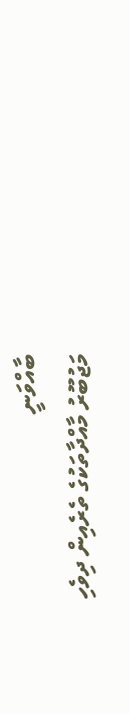ބާއްވަނީ
މަޖުބޫރު މާއްދާތަކުގެ ތެރެއިން ދިވެހި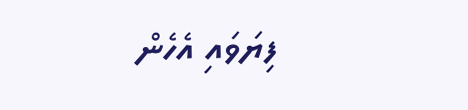ފިޔަވައި އެހެން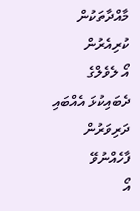މާއްދާތަކުން ކުރިއެރުން
އޯ ލެވެލްގެ ދެބައިކުޅަ އެއްބައި ދަރިވަރުން ފާހެއްނުވޭ
އޯ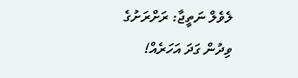ލެވެލް ނަތީޖާ: ރަށްރަށުގެ ވިދުން ގަދަ އަހަރެއް!